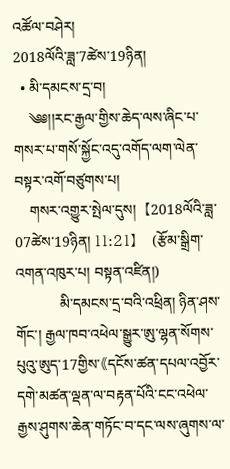འཚོལ་བཤེར།
2018ལོའི་ཟླ་7ཚེས་19ཉིན།
  • མི་དམངས་དྲ་བ།
    ༄༅།།རང་རྒྱལ་གྱིས་ཆེད་ལས་ཞིང་པ་གསར་པ་གསོ་སྐྱོང་འདུ་འགོད་ལག་ལེན་བསྟར་འགོ་བཙུགས་པ།
    གསར་འགྱུར་སྤེལ་དུས།  【2018ལོའི་ཟླ་ 07ཚེས་19ཉིན། 11:21】   (རྩོམ་སྒྲིག་འགན་འཁུར་པ། བསྟན་འཛིན།)
            མི་དམངས་དྲ་བའི་འཕྲིན། ཉིན་ཤས་གོང་། རྒྱལ་ཁབ་འཕེལ་སྒྱུར་ཨུ་ལྷན་སོགས་པུའུ་ཨུད་17གྱིས་《དངོས་ཚན་དཔལ་འབྱོར་དགེ་མཚན་ལྡན་ལ་བརྟན་པོའི་ངང་འཕེལ་རྒྱས་ཤུགས་ཆེན་གཏོང་བ་དང་ལས་ཞུགས་ལ་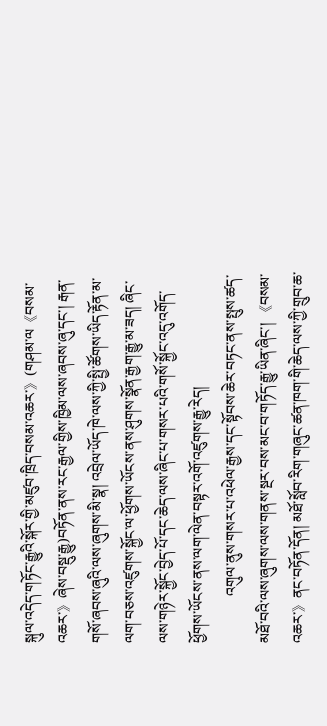སྐུལ་འདེད་གཏོང་རྒྱུའི་སྐོར་གྱི་མཛུབ་ཁྲིད་བསམ་འཆར་》(གཤམ་ལ《བསམ་འཆར་》ཞེས་བསྡུ་རྒྱུ)བཏོན་ནས་རང་རྒྱལ་གྱིས་ཁྱིམ་ལས་ཞབས་ཞུ་དང་། རྒན་གསོ་ཞབས་ཞུའི་ལས་ཞུགས་མི་སྣ། འབྲེལ་ཡོད་ཁེ་ལས་ཀྱི་སྤྱི་ཚོགས་ཡིད་རྟོན་མ་ལག་བཅས་འཛུགས་སྐྱོང་ལ་ཕྱོགས་ཡོངས་ནས་ཤུགས་སྣོན་རྒྱག་རྒྱུ་མ་ཟད། ཞིང་ལས་གཉེར་སྐྱོང་བྱེད་པོ་དང་ཆེད་ལས་ཞིང་པ་གསར་པའི་གསོ་སྐྱོང་འདུ་འགོད་ཕྱོགས་ཡོངས་ནས་ལག་ལེན་བསྟར་འགོ་འཛུགས་རྒྱུ་རེད།
             འགུལ་ནུས་གསར་པ་འཕེལ་རྒྱས་དང་སྟོབས་ཆེར་བཏང་ནས་སྤུས་ཚད་མཐོ་བའི་ལས་ཞུགས་ལས་གནས་སྔར་བས་མང་བ་གཏོད་རྒྱུ་ཡིན་ཞིང་། 《བསམ་འཆར་》ནང་བཏོན་དོན། མཐོ་སློབ་རིག་གཞུང་ཚན་ཁག་གི་ཆེད་ལས་ཀྱི་གྲུབ་ཆ་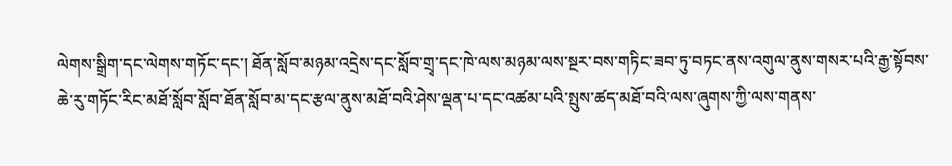ལེགས་སྒྲིག་དང་ལེགས་གཏོང་དང་། ཐོན་སློབ་མཉམ་འདྲེས་དང་སློབ་གྲྭ་དང་ཁེ་ལས་མཉམ་ལས་སྔར་བས་གཏིང་ཟབ་ཏུ་བཏང་ནས་འགུལ་ནུས་གསར་པའི་རྒྱ་སྟོབས་ཆེ་རུ་གཏོང་རིང་མཐོ་སློབ་སློབ་ཐོན་སློབ་མ་དང་རྩལ་ནུས་མཐོ་བའི་ཤེས་ལྡན་པ་དང་འཚམ་པའི་སྤུས་ཚད་མཐོ་བའི་ལས་ཞུགས་ཀྱི་ལས་གནས་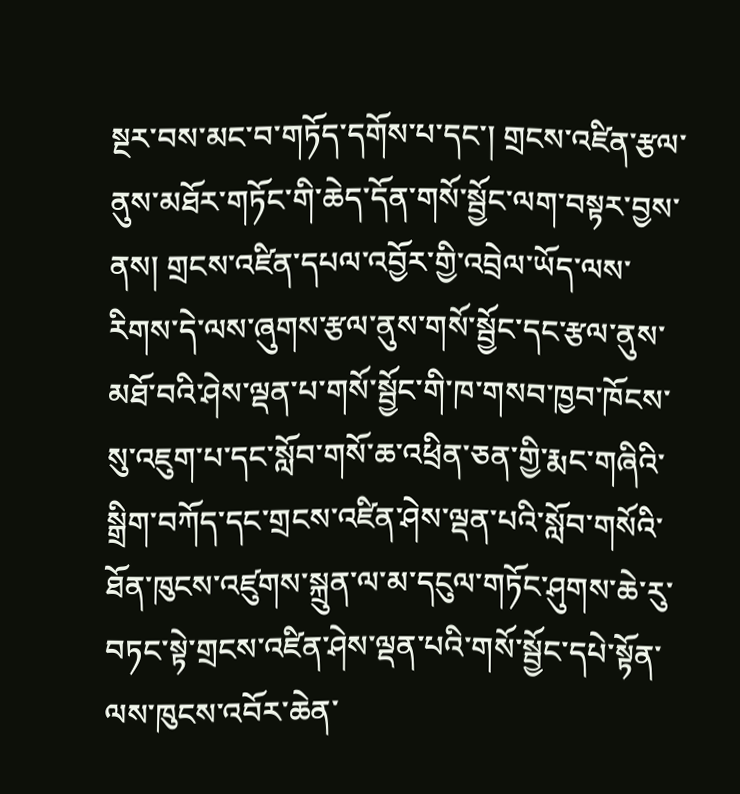སྔར་བས་མང་བ་གཏོད་དགོས་པ་དང་། གྲངས་འཛིན་རྩལ་ནུས་མཐོར་གཏོང་གི་ཆེད་དོན་གསོ་སྦྱོང་ལག་བསྟར་བྱས་ནས། གྲངས་འཛིན་དཔལ་འབྱོར་གྱི་འབྲེལ་ཡོད་ལས་རིགས་དེ་ལས་ཞུགས་རྩལ་ནུས་གསོ་སྦྱོང་དང་རྩལ་ནུས་མཐོ་བའི་ཤེས་ལྡན་པ་གསོ་སྦྱོང་གི་ཁ་གསབ་ཁྱབ་ཁོངས་སུ་འཇུག་པ་དང་སློབ་གསོ་ཆ་འཕྲིན་ཅན་གྱི་རྨང་གཞིའི་སྒྲིག་བཀོད་དང་གྲངས་འཛིན་ཤེས་ལྡན་པའི་སློབ་གསོའི་ཐོན་ཁུངས་འཛུགས་སྐྲུན་ལ་མ་དངུལ་གཏོང་ཤུགས་ཆེ་རུ་བཏང་སྟེ་གྲངས་འཛིན་ཤེས་ལྡན་པའི་གསོ་སྦྱོང་དཔེ་སྟོན་ལས་ཁུངས་འབོར་ཆེན་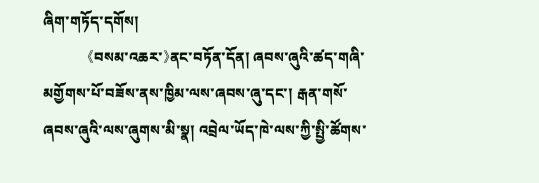ཞིག་གཏོད་དགོས།
           《བསམ་འཆར་》ནང་བཏོན་དོན། ཞབས་ཞུའི་ཚད་གཞི་མགྱོགས་པོ་བཟོས་ནས་ཁྱིམ་ལས་ཞབས་ཞུ་དང་། རྒན་གསོ་ཞབས་ཞུའི་ལས་ཞུགས་མི་སྣ། འབྲེལ་ཡོད་ཁེ་ལས་ཀྱི་སྤྱི་ཚོགས་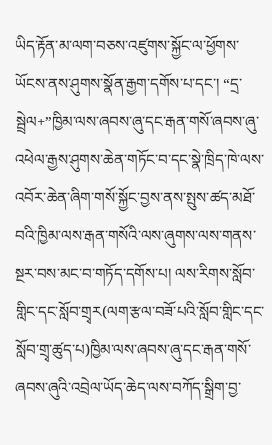ཡིད་རྟོན་མ་ལག་བཅས་འཛུགས་སྐྱོང་ལ་ཕྱོགས་ཡོངས་ནས་ཤུགས་སྣོན་རྒྱག་དགོས་པ་དང་། “དྲ་སྦྲེལ+”ཁྱིམ་ལས་ཞབས་ཞུ་དང་རྒན་གསོ་ཞབས་ཞུ་འཕེལ་རྒྱས་ཤུགས་ཆེན་གཏོང་བ་དང་སྣེ་ཁྲིད་ཁེ་ལས་འབོར་ཆེན་ཞིག་གསོ་སྐྱོང་བྱས་ནས་སྤུས་ཚད་མཐོ་བའི་ཁྱིམ་ལས་རྒན་གསོའི་ལས་ཞུགས་ལས་གནས་སྔར་བས་མང་བ་གཏོད་དགོས་པ། ལས་རིགས་སློབ་གླིང་དང་སློབ་གྲྭར(ལག་རྩལ་བཟོ་པའི་སློབ་གླིང་དང་སློབ་གྲྭ་ཚུད་པ)ཁྱིམ་ལས་ཞབས་ཞུ་དང་རྒན་གསོ་ཞབས་ཞུའི་འབྲེལ་ཡོད་ཆེད་ལས་བཀོད་སྒྲིག་བྱ་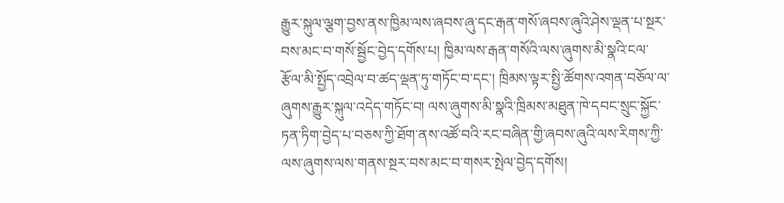རྒྱུར་སྐུལ་ལྕག་བྱས་ནས་ཁྱིམ་ལས་ཞབས་ཞུ་དང་རྒན་གསོ་ཞབས་ཞུའི་ཤེས་ལྡན་པ་སྔར་བས་མང་བ་གསོ་སྦྱོང་བྱེད་དགོས་པ། ཁྱིམ་ལས་རྒན་གསོའི་ལས་ཞུགས་མི་སྣའི་ངལ་རྩོལ་མི་སྤྱོད་འབྲེལ་བ་ཚད་ལྡན་ཏུ་གཏོང་བ་དང་། ཁྲིམས་ལྟར་སྤྱི་ཚོགས་འགན་བཅོལ་ལ་ཞུགས་རྒྱུར་སྐུལ་འདེད་གཏོང་བ། ལས་ཞུགས་མི་སྣའི་ཁྲིམས་མཐུན་ཁེ་དབང་སྲུང་སྐྱོང་ཏན་ཏིག་བྱེད་པ་བཅས་ཀྱི་ཐོག་ནས་འཚོ་བའི་རང་བཞིན་གྱི་ཞབས་ཞུའི་ལས་རིགས་ཀྱི་ལས་ཞུགས་ལས་གནས་སྔར་བས་མང་བ་གསར་སྤེལ་བྱེད་དགོས།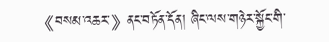《བསམ་འཆར་》ནང་བཏོན་དོན། ཞིང་ལས་གཉེར་སྐྱོང་གི་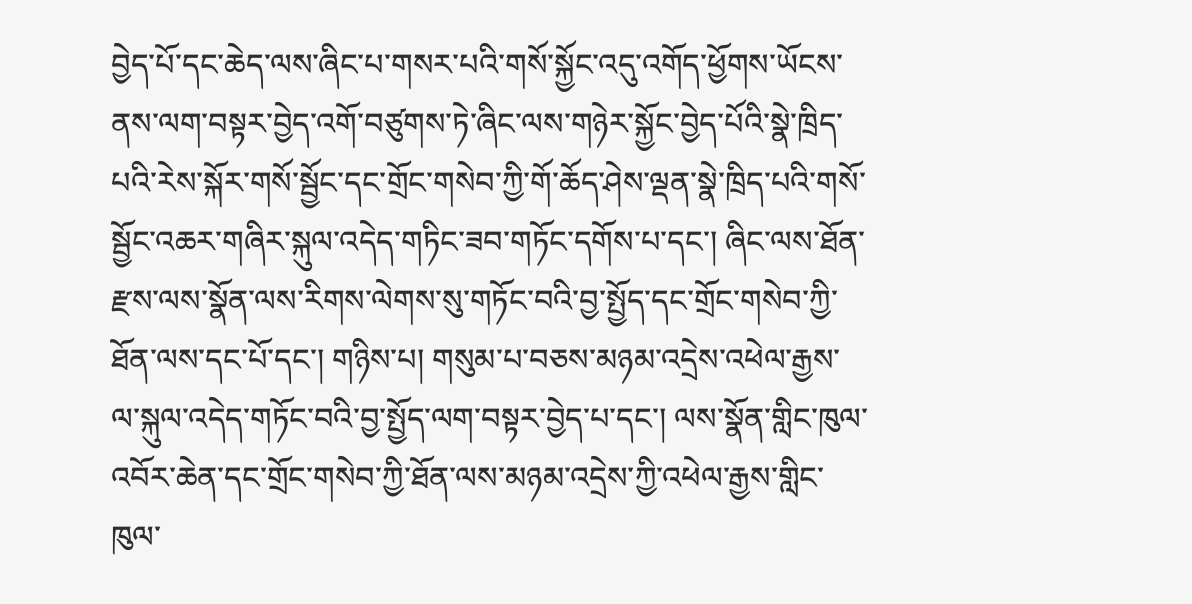བྱེད་པོ་དང་ཆེད་ལས་ཞིང་པ་གསར་པའི་གསོ་སྐྱོང་འདུ་འགོད་ཕྱོགས་ཡོངས་ནས་ལག་བསྟར་བྱེད་འགོ་བཙུགས་ཏེ་ཞིང་ལས་གཉེར་སྐྱོང་བྱེད་པོའི་སྣེ་ཁྲིད་པའི་རེས་སྐོར་གསོ་སྦྱོང་དང་གྲོང་གསེབ་ཀྱི་གོ་ཆོད་ཤེས་ལྡན་སྣེ་ཁྲིད་པའི་གསོ་སྦྱོང་འཆར་གཞིར་སྐུལ་འདེད་གཏིང་ཟབ་གཏོང་དགོས་པ་དང་། ཞིང་ལས་ཐོན་རྫས་ལས་སྣོན་ལས་རིགས་ལེགས་སུ་གཏོང་བའི་བྱ་སྤྱོད་དང་གྲོང་གསེབ་ཀྱི་ཐོན་ལས་དང་པོ་དང་། གཉིས་པ། གསུམ་པ་བཅས་མཉམ་འདྲེས་འཕེལ་རྒྱས་ལ་སྐུལ་འདེད་གཏོང་བའི་བྱ་སྤྱོད་ལག་བསྟར་བྱེད་པ་དང་། ལས་སྣོན་གླིང་ཁུལ་འབོར་ཆེན་དང་གྲོང་གསེབ་ཀྱི་ཐོན་ལས་མཉམ་འདྲེས་ཀྱི་འཕེལ་རྒྱས་གླིང་ཁུལ་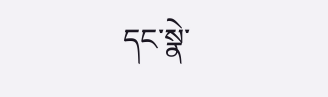དང་སྣེ་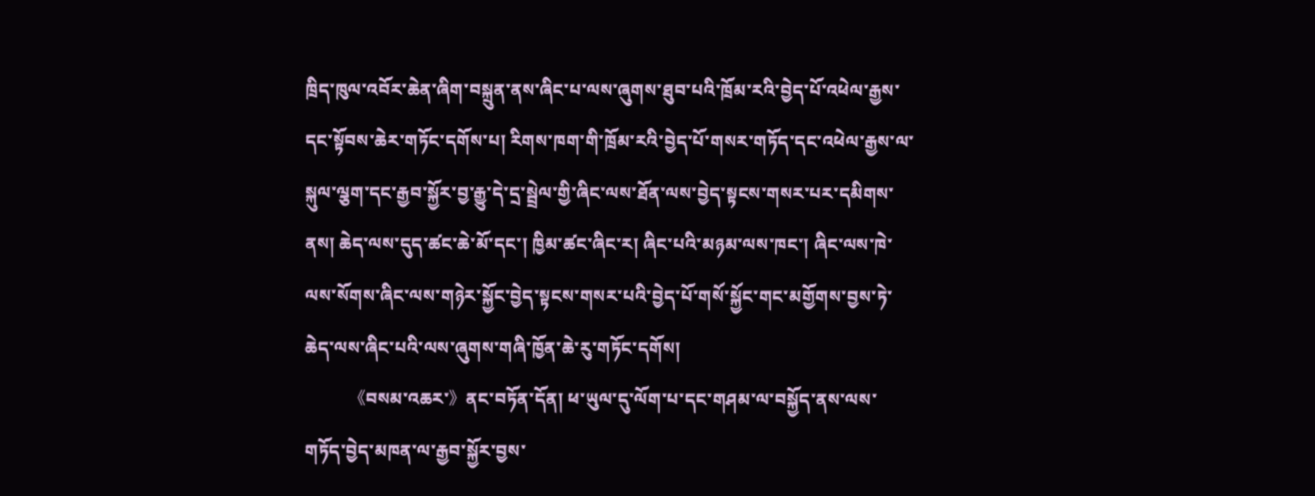ཁྲིད་ཁུལ་འབོར་ཆེན་ཞིག་བསྐྲུན་ནས་ཞིང་པ་ལས་ཞུགས་ཐུབ་པའི་ཁྲོམ་རའི་བྱེད་པོ་འཕེལ་རྒྱས་དང་སྟོབས་ཆེར་གཏོང་དགོས་པ། རིགས་ཁག་གི་ཁྲོམ་རའི་བྱེད་པོ་གསར་གཏོད་དང་འཕེལ་རྒྱས་ལ་སྐུལ་ལྕག་དང་རྒྱབ་སྐྱོར་བྱ་རྒྱུ་དེ་དྲ་སྦྲེལ་གྱི་ཞིང་ལས་ཐོན་ལས་བྱེད་སྟངས་གསར་པར་དམིགས་ནས། ཆེད་ལས་དུད་ཚང་ཆེ་མོ་དང་། ཁྱིམ་ཚང་ཞིང་ར། ཞིང་པའི་མཉམ་ལས་ཁང་། ཞིང་ལས་ཁེ་ལས་སོགས་ཞིང་ལས་གཉེར་སྐྱོང་བྱེད་སྟངས་གསར་པའི་བྱེད་པོ་གསོ་སྐྱོང་གང་མགྱོགས་བྱས་ཏེ་ཆེད་ལས་ཞིང་པའི་ལས་ཞུགས་གཞི་ཁྱོན་ཆེ་རུ་གཏོང་དགོས།
           《བསམ་འཆར་》ནང་བཏོན་དོན། ཕ་ཡུལ་དུ་ལོག་པ་དང་གཤམ་ལ་བསྐྱོད་ནས་ལས་གཏོད་བྱེད་མཁན་ལ་རྒྱབ་སྐྱོར་བྱས་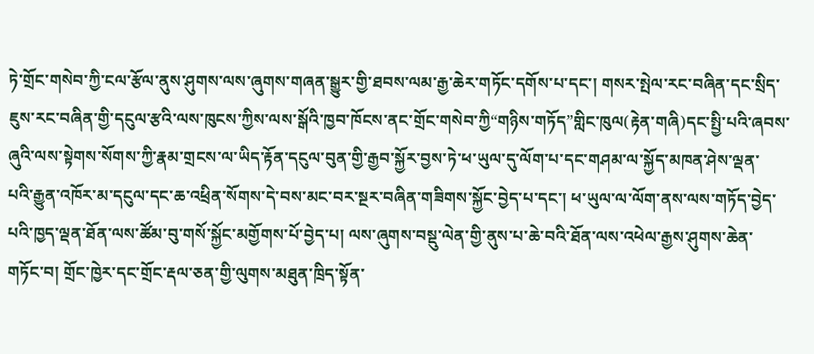ཏེ་གྲོང་གསེབ་ཀྱི་ངལ་རྩོལ་ནུས་ཤུགས་ལས་ཞུགས་གཞན་སྒྱུར་གྱི་ཐབས་ལམ་རྒྱ་ཆེར་གཏོང་དགོས་པ་དང་། གསར་སྤེལ་རང་བཞིན་དང་སྲིད་ཇུས་རང་བཞིན་གྱི་དངུལ་རྩའི་ལས་ཁུངས་ཀྱིས་ལས་སྒོའི་ཁྱབ་ཁོངས་ནང་གྲོང་གསེབ་ཀྱི“གཉིས་གཏོད”གླིང་ཁུལ(རྟེན་གཞི)དང་སྤྱི་པའི་ཞབས་ཞུའི་ལས་སྟེགས་སོགས་ཀྱི་རྣམ་གྲངས་ལ་ཡིད་རྟོན་དངུལ་བུན་གྱི་རྒྱབ་སྐྱོར་བྱས་ཏེ་ཕ་ཡུལ་དུ་ལོག་པ་དང་གཤམ་ལ་སྐྱོད་མཁན་ཤེས་ལྡན་པའི་རྒྱུན་འཁོར་མ་དངུལ་དང་ཆ་འཕྲིན་སོགས་དེ་བས་མང་བར་སྔར་བཞིན་གཟིགས་སྐྱོང་བྱེད་པ་དང་། ཕ་ཡུལ་ལ་ལོག་ནས་ལས་གཏོད་བྱེད་པའི་ཁྱད་ལྡན་ཐོན་ལས་ཚོམ་བུ་གསོ་སྐྱོང་མགྱོགས་པོ་བྱེད་པ། ལས་ཞུགས་བསྡུ་ལེན་གྱི་ནུས་པ་ཆེ་བའི་ཐོན་ལས་འཕེལ་རྒྱས་ཤུགས་ཆེན་གཏོང་བ། གྲོང་ཁྱེར་དང་གྲོང་རྡལ་ཅན་གྱི་ལུགས་མཐུན་ཁྲིད་སྟོན་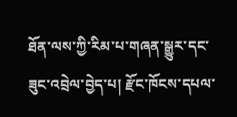ཐོན་ལས་ཀྱི་རིམ་པ་གཞན་སྒྱུར་དང་ཟུང་འབྲེལ་བྱེད་པ། རྫོང་ཁོངས་དཔལ་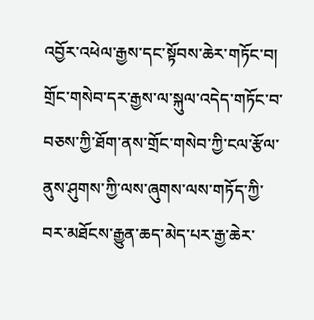འབྱོར་འཕེལ་རྒྱས་དང་སྟོབས་ཆེར་གཏོང་བ། གྲོང་གསེབ་དར་རྒྱས་ལ་སྐུལ་འདེད་གཏོང་བ་བཅས་ཀྱི་ཐོག་ནས་གྲོང་གསེབ་ཀྱི་ངལ་རྩོལ་ནུས་ཤུགས་ཀྱི་ལས་ཞུགས་ལས་གཏོད་ཀྱི་བར་མཐོངས་རྒྱུན་ཆད་མེད་པར་རྒྱ་ཆེར་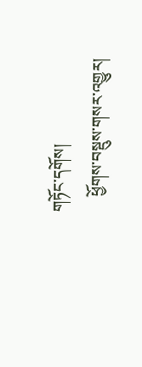གཏོང་དགོས།
    ཕྱོགས་བསྡུས་གསར་འགྱུར།